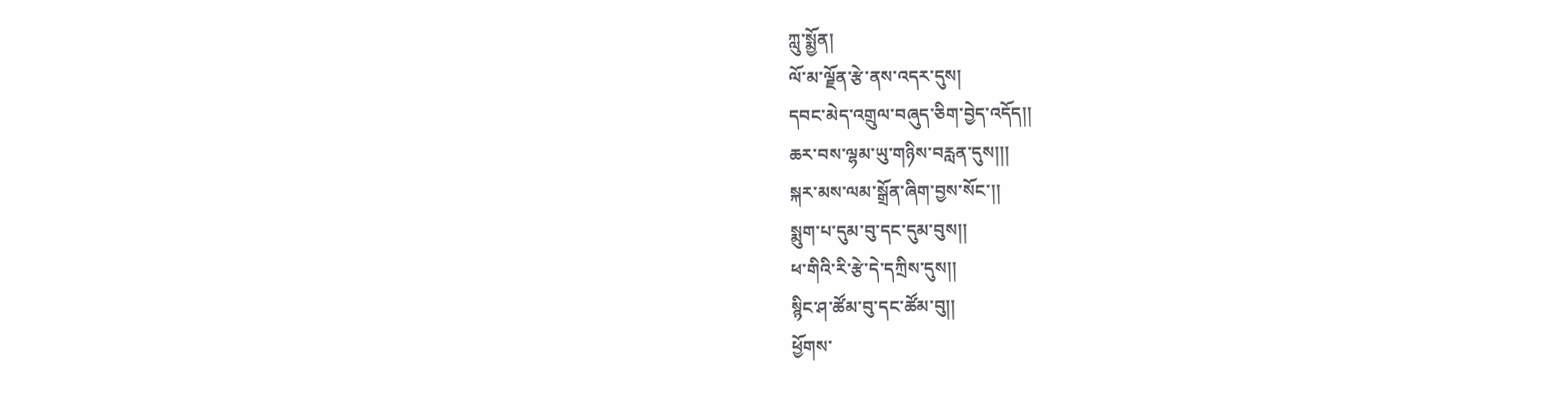ཀླུ་སྨྱོན།
ལོ་མ་ལྗོན་རྩེ་ནས་འདར་དུས།
དབང་མེད་འགྲུལ་བཞུད་ཅིག་བྱེད་འདོད།།
ཆར་བས་ལྷམ་ཡུ་གཉིས་བརླན་དུས།།།
སྐར་མས་ལམ་སྒྲོན་ཞིག་བྱས་སོང་།།
སྨུག་པ་དུམ་བུ་དང་དུམ་བུས།།
ཕ་གིའི་རི་རྩེ་དེ་དཀྲིས་དུས།།
སྙིང་ཤ་ཚོམ་བུ་དང་ཚོམ་བུ།།
ཕྱོགས་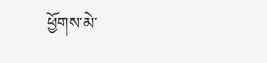ཕྱོགས་མེ་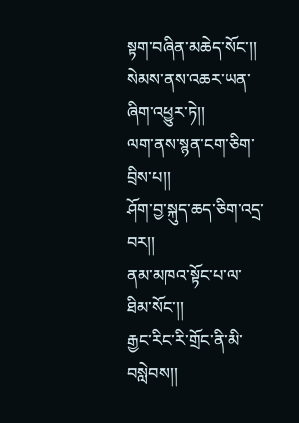སྟག་བཞིན་མཆེད་སོང་།།
སེམས་ནས་འཆར་ཡན་ཞིག་འཕྱུར་ཏེ།།
ལག་ནས་སྙན་ངག་ཅིག་བྲིས་པ།།
ཤོག་བྱ་སྐུད་ཆད་ཅིག་འདྲ་བར།།
ནམ་མཁའ་སྟོང་པ་ལ་ཐིམ་སོང་།།
རྒྱང་རིང་རི་གྲོང་ནི་མི་བསླེབས།།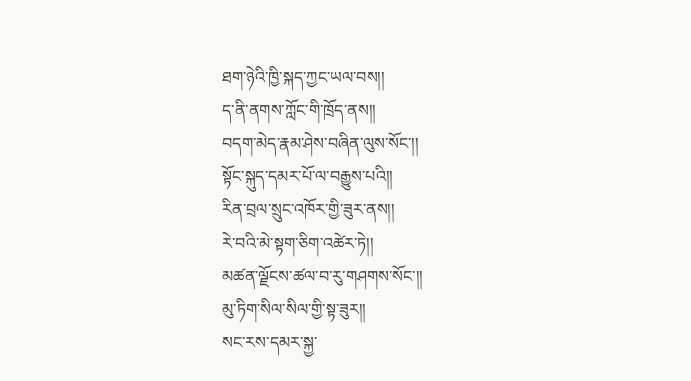ཐག་ཉེའི་ཁྱི་སྐད་ཀྱང་ཡལ་བས།།
ད་ནི་ནགས་ཀློང་གི་ཁྲོད་ནས།།
བདག་མེད་རྣམ་ཤེས་བཞིན་ལུས་སོང་།།
སྟོང་སྐུད་དམར་པོ་ལ་བརྒྱུས་པའི།།
རིན་བྲལ་སྲུང་འཁོར་གྱི་ཟུར་ནས།།
རེ་བའི་མེ་སྟག་ཅིག་འཚེར་ཏེ།།
མཚན་ལྗོངས་ཚལ་བ་རུ་གཤགས་སོང་།།
མུ་ཏིག་སིལ་སིལ་གྱི་སྟ་ཟུར།།
སང་རས་དམར་སྐྱ་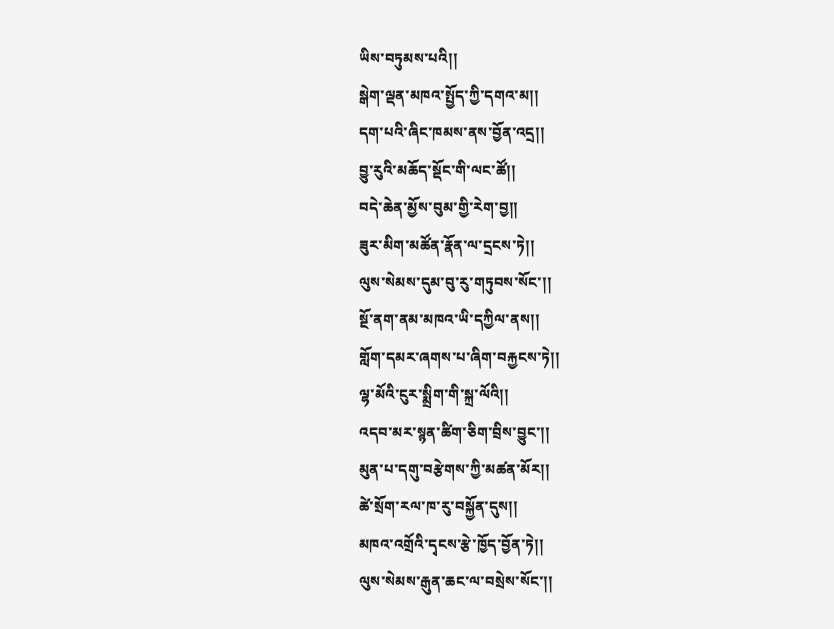ཡིས་བཏུམས་པའི།།
སྒེག་ལྡན་མཁའ་སྤྱོད་ཀྱི་དགའ་མ།།
དག་པའི་ཞིང་ཁམས་ནས་བྱོན་འདྲ།།
བྱུ་རུའི་མཆོད་སྡོང་གི་ལང་ཚོ།།
བདེ་ཆེན་མྱོས་བུམ་གྱི་རེག་བྱ།།
ཟུར་མིག་མཚོན་རྣོན་ལ་དྲངས་ཏེ།།
ལུས་སེམས་དུམ་བུ་རུ་གཏུབས་སོང་།།
སྔོ་ནག་ནམ་མཁའ་ཡི་དཀྱིལ་ནས།།
གློག་དམར་ཞགས་པ་ཞིག་བརྐྱངས་ཏེ།།
ལྷ་མོའི་ངུར་སྨྲིག་གི་སྐྲ་ལོའི།།
འདབ་མར་སྙན་ཚིག་ཅིག་བྲིས་བྱུང་།།
མུན་པ་དགུ་བརྩེགས་ཀྱི་མཚན་མོར།།
ཚེ་སྲོག་རལ་ཁ་རུ་བསྐྱོན་དུས།།
མཁའ་འགྲོའི་དྭངས་རྩེ་ཁྱོད་བྱོན་ཏེ།།
ལུས་སེམས་རྒུན་ཆང་ལ་བསྲེས་སོང་།།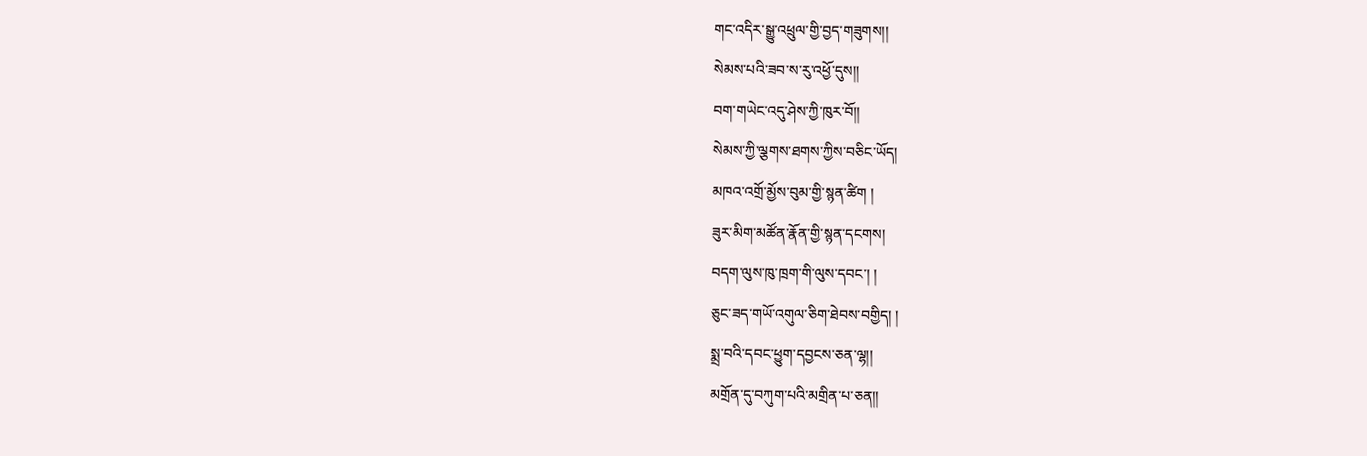གང་འདིར་སྒྱུ་འཕྲུལ་གྱི་བྱད་གཟུགས།།
སེམས་པའི་ཟབ་ས་རུ་འཕྱོ་དུས།།
བག་གཡེང་འདུ་ཤེས་ཀྱི་ཁུར་བོ།།
སེམས་ཀྱི་ལྕགས་ཐགས་ཀྱིས་བཅིང་ཡོད།
མཁའ་འགྲོ་མྱོས་བུམ་གྱི་སྙན་ཚིག །
ཟུར་མིག་མཚོན་རྣོན་གྱི་སྙན་དངགས།
བདག་ལུས་ཁུ་ཁྲག་གི་ལུས་དབང་། །
ཅུང་ཟད་གཡོ་འགུལ་ཅིག་ཐེབས་བགྱིད། །
སྨྲ་བའི་དབང་ཕྱུག་དབྱངས་ཅན་ལྷ།།
མགྲོན་དུ་བཀུག་པའི་མགྲིན་པ་ཅན།།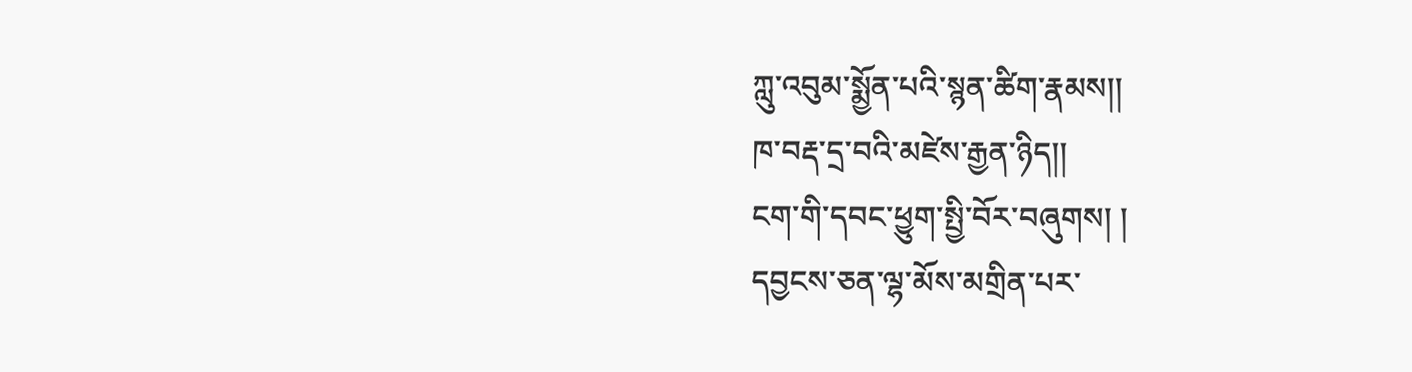ཀླུ་འབུམ་སྨྱོན་པའི་སྙན་ཚིག་རྣམས།།
ཁ་བརྡ་དྲ་བའི་མཛེས་རྒྱན་ཉིད།།
ངག་གི་དབང་ཕྱུག་སྤྱི་བོར་བཞུགས། །
དབྱངས་ཅན་ལྷ་མོས་མགྲིན་པར་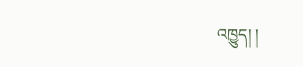འཁྱུད། །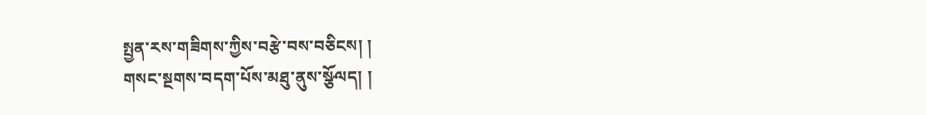སྤྱན་རས་གཟིགས་ཀྱིས་བརྩེ་བས་བཅིངས། །
གསང་སྔགས་བདག་པོས་མཐུ་ནུས་སྩོལད། །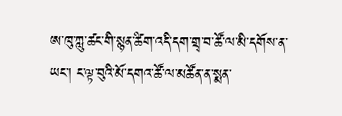ཨ་ཁུ་ཀླུ་ཚང་གི་སྙན་ཚིག་འདི་དག་གྲྭ་བ་ཚོ་ལ་མི་དགོས་ན་ཡང་། ང་ལྟ་བུའི་མོ་དགའ་ཚོ་ལ་མཚོན་ན་སྨན་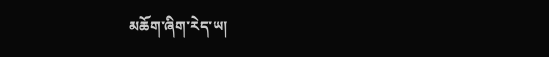མཆོག་ཞིག་རེད་ཡ།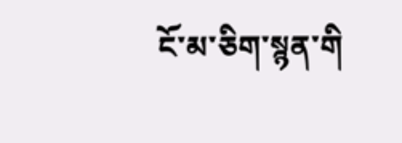ངོ་མ་ཅིག་སྙན་གི